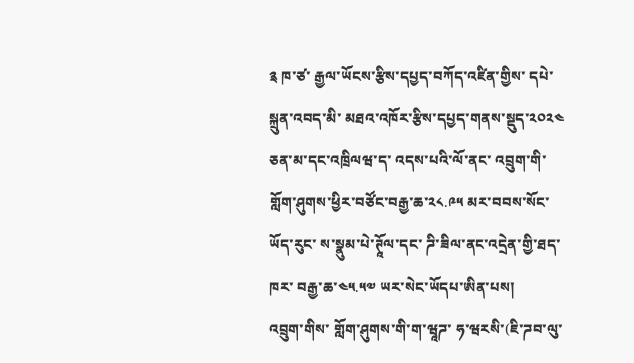༉ ཁ་ཙ་ རྒྱལ་ཡོངས་རྩིས་དཔྱད་བཀོད་འཛིན་གྱིས་ དཔེ་སྐྲུན་འབད་མི་ མཐའ་འཁོར་རྩིས་དཔྱད་གནས་སྡུད་༢༠༢༤ ཅན་མ་དང་འཁྲིལཝ་ད་ འདས་པའི་ལོ་ནང་ འབྲུག་གི་ གློག་ཤུགས་ཕྱིར་བཙོང་བརྒྱ་ཆ་༢༨.༩༥ མར་བབས་སོང་ཡོད་རུང་ ས་སྣུམ་པེ་ཊཱོལ་དང་ ཌི་ཟིལ་ནང་འདྲེན་གྱི་ཐད་ཁར་ བརྒྱ་ཆ་༤༥.༥༧ ཡར་སེང་ཡོདཔ་ཨིན་པས།
འབྲུག་གིས་ གློག་ཤུགས་གི་ག་ཝཱཌ་ ཧ་ཝརསི་(ཇི་ཌབ་ལུ་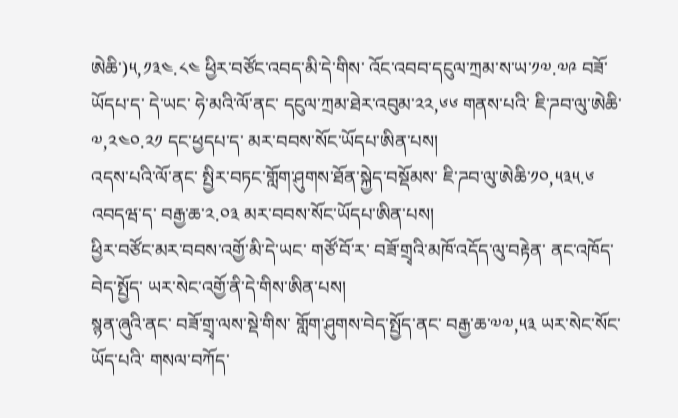ཨེཆི་)༥,༡༣༤.༨༤ ཕྱིར་བཙོང་འབད་མི་དེ་གིས་ འོང་འབབ་དངུལ་ཀྲམ་ས་ཡ་༡༧.༧༩ བཟོ་ཡོདཔ་ད་ དེ་ཡང་ ཧེ་མའི་ལོ་ནང་ དངུལ་ཀྲམ་ཐེར་འབུམ་༢༢,༦༦ གནས་པའི་ ཇི་ཌབ་ལུ་ཨེཆི་༧,༢༤༠.༢༡ དང་ཕྱདཔ་ད་ མར་བབས་སོང་ཡོདཔ་ཨིན་པས།
འདས་པའི་ལོ་ནང་ སྤྱིར་བཏང་གློག་ཤུགས་ཐོན་སྐྱེད་བསྡོམས་ ཇི་ཌབ་ལུ་ཨེཆི་༡༠,༥༣༥.༦ འབདཝ་ད་ བརྒྱ་ཆ་༢.༠༣ མར་བབས་སོང་ཡོདཔ་ཨིན་པས།
ཕྱིར་བཙོང་མར་བབས་འགྱོ་མི་དེ་ཡང་ གཙོ་བོ་ར་ བཟོ་གྲྭའི་མཁོ་འདོད་ལུ་བརྟེན་ ནང་འཁོད་བེད་སྤྱོད་ ཡར་སེང་འགྱོ་ནི་དེ་གིས་ཨིན་པས།
སྙན་ཞུའི་ནང་ བཟོ་གྲྭ་ལས་སྡེ་གིས་ གློག་ཤུགས་བེད་སྤྱོད་ནང་ བརྒྱ་ཆ་༧༧,༥༣ ཡར་སེང་སོང་ཡོད་པའི་ གསལ་བཀོད་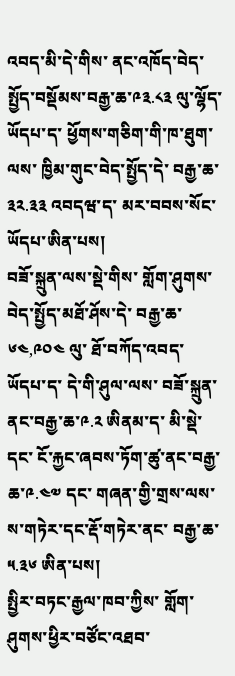འབད་མི་དེ་གིས་ ནང་འཁོད་བེད་སྤྱོད་བསྡོམས་བརྒྱ་ཆ་༩༣.༨༣ ལུ་ལྷོད་ཡོདཔ་ད་ ཕྱོགས་གཅིག་གི་ཁ་ཐུག་ལས་ ཁྱིམ་གུང་བེད་སྤྱོད་དེ་ བརྒྱ་ཆ་༣༢.༣༣ འབདཝ་ད་ མར་བབས་སོང་ཡོདཔ་ཨིན་པས།
བཟོ་སྐྲུན་ལས་སྡེ་གིས་ གློག་ཤུགས་བེད་སྤྱོད་མཐོ་ཤོས་དེ་ བརྒྱ་ཆ་༦༤,༩༠༤ ལུ་ ཐོ་བཀོད་འབད་ཡོདཔ་ད་ དེ་གི་ཤུལ་ལས་ བཟོ་སྐྲུན་ནང་བརྒྱ་ཆ་༩.༢ ཨིནམ་ད་ མི་སྡེ་དང་ ངོ་རྐྱང་ཞབས་ཏོག་ཚུ་ནང་བརྒྱ་ཆ་༩.༤༧ དང་ གཞན་གྱི་གྲས་ལས་ ས་གཏེར་དང་རྡོ་གཏེར་ནང་ བརྒྱ་ཆ་༥.༣༦ ཨིན་པས།
སྤྱིར་བཏང་རྒྱལ་ཁབ་ཀྱིས་ གློག་ཤུགས་ཕྱིར་བཙོང་འཐབ་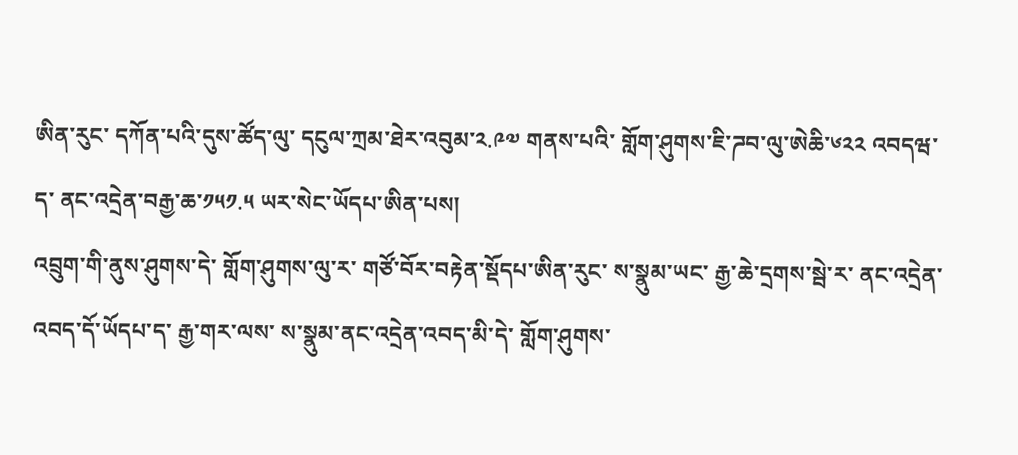ཨིན་རུང་ དཀོན་པའི་དུས་ཚོད་ལུ་ དངུལ་ཀྲམ་ཐེར་འབུམ་༢.༩༧ གནས་པའི་ གློག་ཤུགས་ཇི་ཌབ་ལུ་ཨེཆི་༦༢༢ འབདཝ་ད་ ནང་འདྲེན་བརྒྱ་ཆ་༡༥༡.༥ ཡར་སེང་ཡོདཔ་ཨིན་པས།
འབྲུག་གི་ནུས་ཤུགས་དེ་ གློག་ཤུགས་ལུ་ར་ གཙོ་བོར་བརྟེན་སྡོདཔ་ཨིན་རུང་ ས་སྣུམ་ཡང་ རྒྱ་ཆེ་དྲགས་སྦེ་ར་ ནང་འདྲེན་འབད་དོ་ཡོདཔ་ད་ རྒྱ་གར་ལས་ ས་སྣུམ་ནང་འདྲེན་འབད་མི་དེ་ གློག་ཤུགས་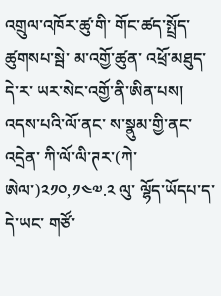འགྲུལ་འཁོར་ཚུ་གི་ གོང་ཚད་སྤྲོད་ཚུགསཔ་སྦེ་ མ་འགྱོ་ཚུན་ འཕྲོ་མཐུད་དེ་ར་ ཡར་སེང་འགྱོ་ནི་ཨིན་པས།
འདས་པའི་ལོ་ནང་ ས་སྣུམ་གྱི་ནང་འདྲེན་ ཀི་ལོ་ལི་ཊར་(ཀེ་ཨེལ་)༢༡༠,༡༤༧.༢ ལུ་ ལྷོད་ཡོདཔ་ད་ དེ་ཡང་ གཙོ་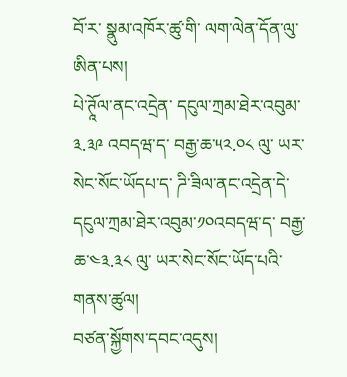བོ་ར་ སྣུམ་འཁོར་ཚུ་གི་ ལག་ལེན་དོན་ལུ་ཨིན་པས།
པེ་ཊཱོལ་ནང་འདྲེན་ དངུལ་ཀྲམ་ཐེར་འབུམ་༣.༣༩ འབདཝ་ད་ བརྒྱ་ཆ་༥༢.༠༨ ལུ་ ཡར་སེང་སོང་ཡོདཔ་ད་ ཌི་ཟིལ་ནང་འདྲེན་དེ་
དངུལ་ཀྲམ་ཐེར་འབུམ་༡༠འབདཝ་ད་ བརྒྱ་ཆ་༤༣.༣༨ ལུ་ ཡར་སེང་སོང་ཡོད་པའི་གནས་ཚུལ།
བཙན་སྐྱོགས་དབང་འདུས།